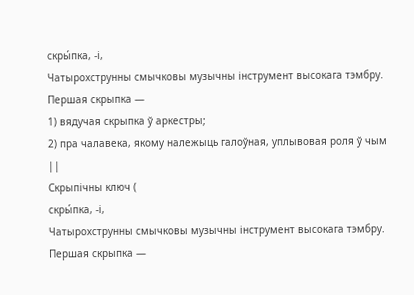скры́пка, -і,
Чатырохструнны смычковы музычны інструмент высокага тэмбру.
Першая скрыпка —
1) вядучая скрыпка ў аркестры;
2) пра чалавека, якому належыць галоўная, уплывовая роля ў чым
||
Скрыпічны ключ (
скры́пка, -і,
Чатырохструнны смычковы музычны інструмент высокага тэмбру.
Першая скрыпка —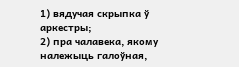1) вядучая скрыпка ў аркестры;
2) пра чалавека, якому належыць галоўная,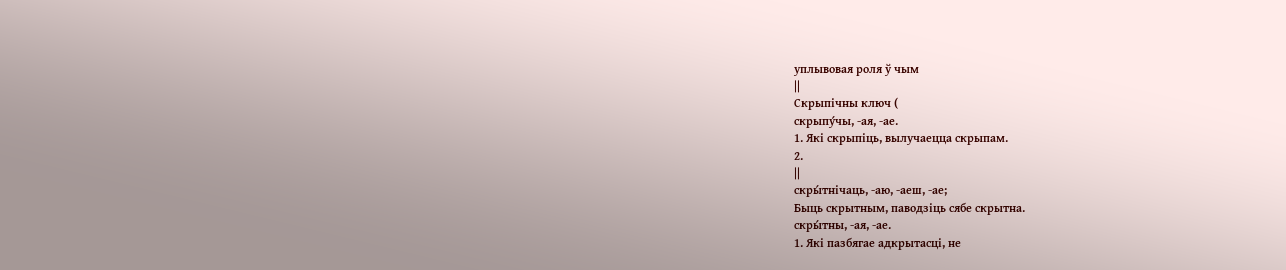уплывовая роля ў чым
||
Скрыпічны ключ (
скрыпу́чы, -ая, -ае.
1. Які скрыпіць, вылучаецца скрыпам.
2.
||
скры́тнічаць, -аю, -аеш, -ае;
Быць скрытным, паводзіць сябе скрытна.
скры́тны, -ая, -ае.
1. Які пазбягае адкрытасці, не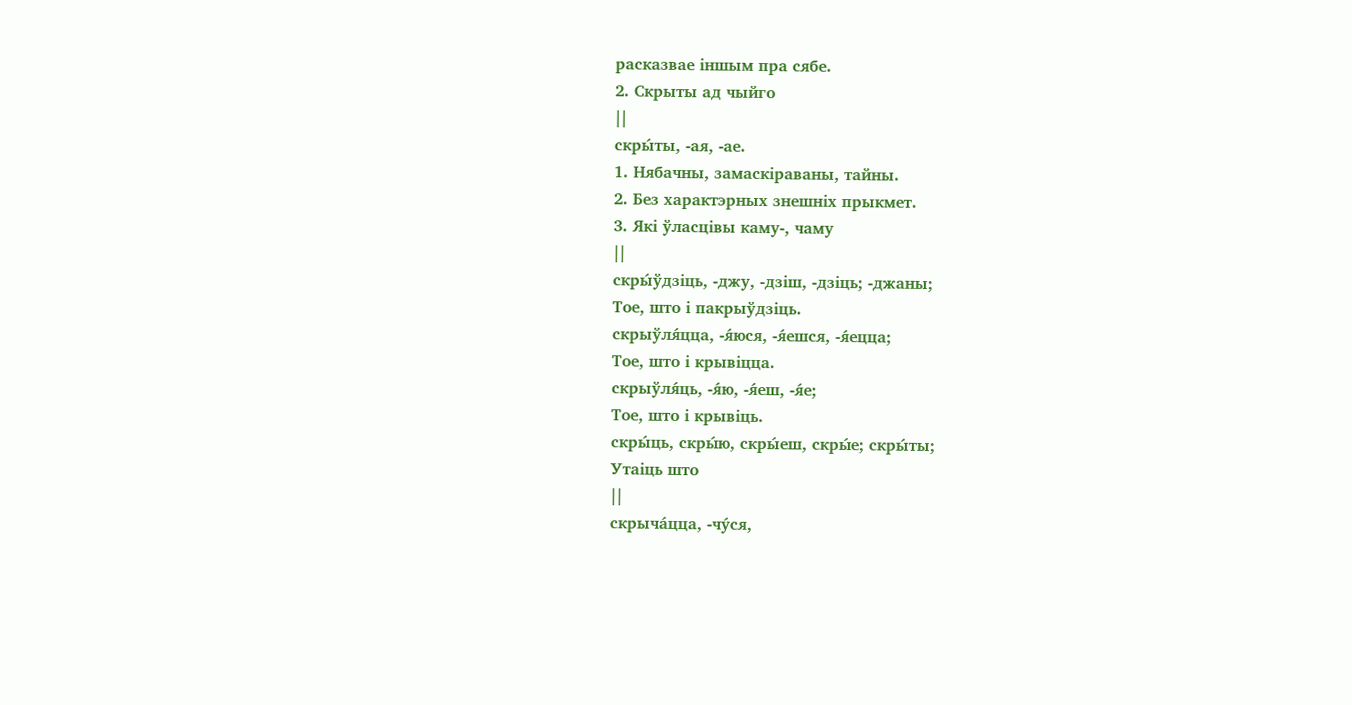расказвае іншым пра сябе.
2. Скрыты ад чыйго
||
скры́ты, -ая, -ае.
1. Нябачны, замаскіраваны, тайны.
2. Без характэрных знешніх прыкмет.
3. Які ўласцівы каму-, чаму
||
скры́ўдзіць, -джу, -дзіш, -дзіць; -джаны;
Тое, што і пакрыўдзіць.
скрыўля́цца, -я́юся, -я́ешся, -я́ецца;
Тое, што і крывіцца.
скрыўля́ць, -я́ю, -я́еш, -я́е;
Тое, што і крывіць.
скры́ць, скры́ю, скры́еш, скры́е; скры́ты;
Утаіць што
||
скрыча́цца, -чу́ся,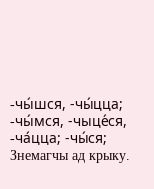-чы́шся, -чы́цца; -чы́мся, -чыце́ся, -ча́цца; -чы́ся;
Знемагчы ад крыку.